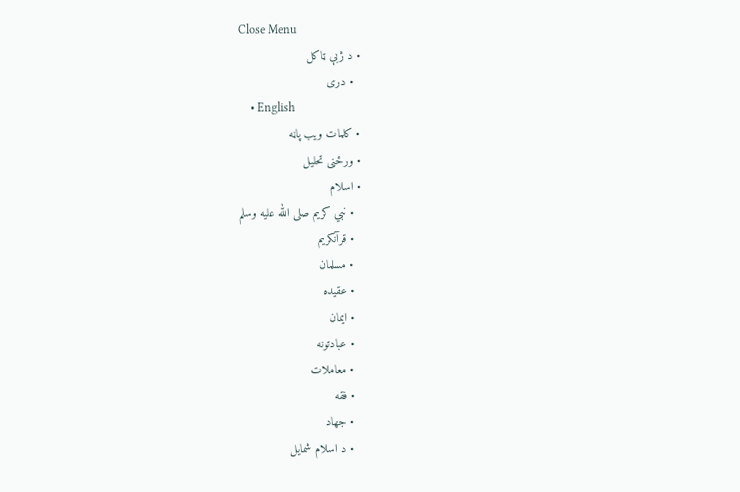Close Menu
  • د ژبې ټاکل
    • دری
    • English
  • کلمات ويب پاڼه
  • ورځنی تحلیل
  • اسلام
    • نبي کریم صلى الله عليه وسلم
    • قرآنکریم
    • مسلمان
    • عقیده
    • ایمان
    • عبادتونه
    • معاملات
    • فقه
    • جهاد
    • د اسلام شمایل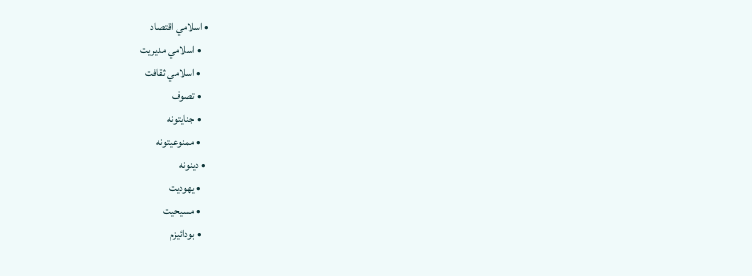• اسلامي اقتصاد
    • اسلامي مدیریت
    • اسلامي ثقافت
    • تصوف
    • جنایتونه
    • ممنوعیتونه
  • دینونه
    • یهودیت
    • مسیحیت
    • بودائیزم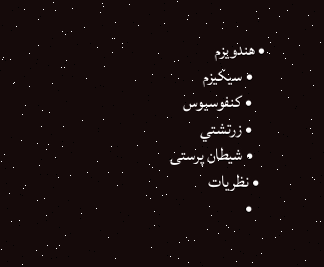• هندویزم
    • سیکیزم
    • کنفوسیوس
    • زرتشتي
    • شیطان پرستۍ
  • نظریات
    •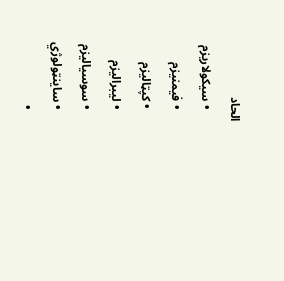الحاد
    • سیکولاریزم
    • فیمنیزم
    • کپټالیزم
    • لیبرالیزم
    • سوسیالیزم
    • ساینټولوژي
    •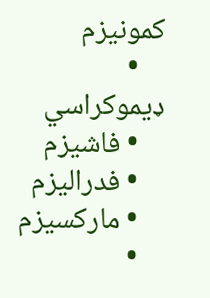کمونیزم
    • ډیموکراسي
    • فاشیزم
    • فدرالیزم
    • مارکسیزم
    •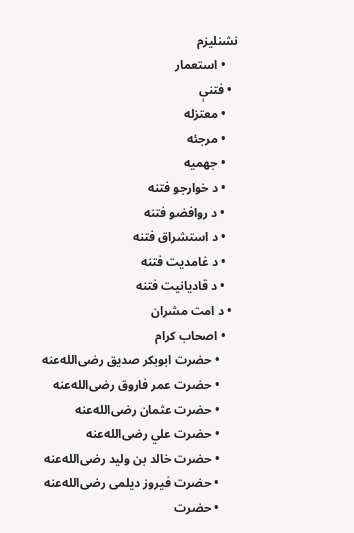نشنلیزم
    • استعمار
  • فتنې
    • معتزله
    • مرجئه
    • جهمیه
    • د خوارجو فتنه
    • د روافضو فتنه
    • د استشراق فتنه
    • د غامدیت فتنه
    • د قادیانیت فتنه
  • د امت مشران
    • اصحاب کرام
      • حضرت ابوبکر صدیق رضی‌الله‌عنه
      • حضرت عمر فاروق رضی‌الله‌عنه
      • حضرت عثمان رضی‌الله‌عنه
      • حضرت علي رضی‌الله‌عنه
      • حضرت خالد بن ولید رضی‌الله‌عنه
      • حضرت فیروز دیلمی رضی‌الله‌عنه
      • حضرت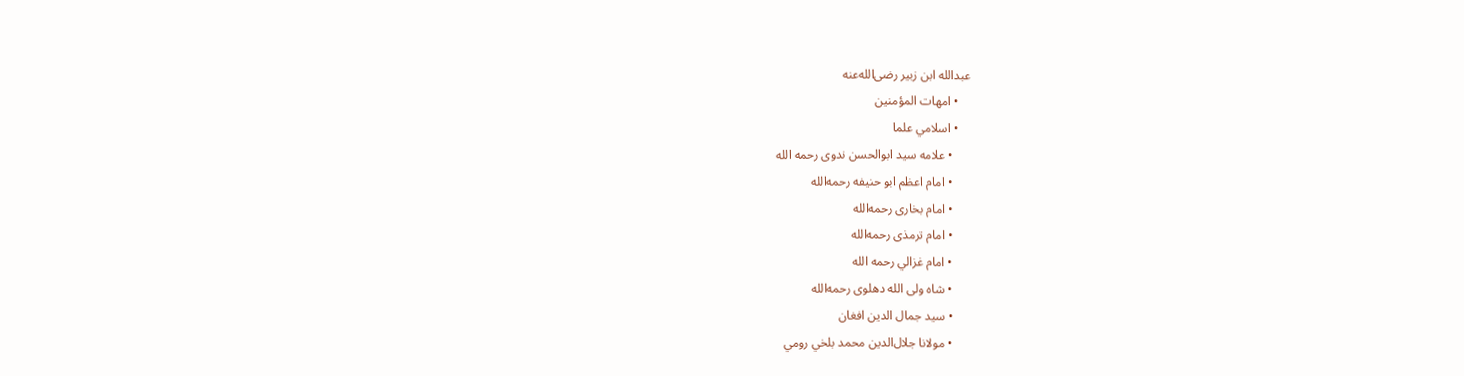عبدالله ابن زبیر رضی‌الله‌عنه
    • امهات المؤمنین
    • اسلامي علما
      • علامه سید ابوالحسن ندوی رحمه الله
      • امام اعظم ابو حنیفه رحمه‌الله
      • امام بخاری رحمه‌الله
      • امام ترمذی رحمه‌الله
      • امام غزالي رحمه الله
      • شاه ولی الله دهلوی رحمه‌الله
      • سید جمال الدین افغان
      • مولانا جلال‌الدین محمد بلخي رومي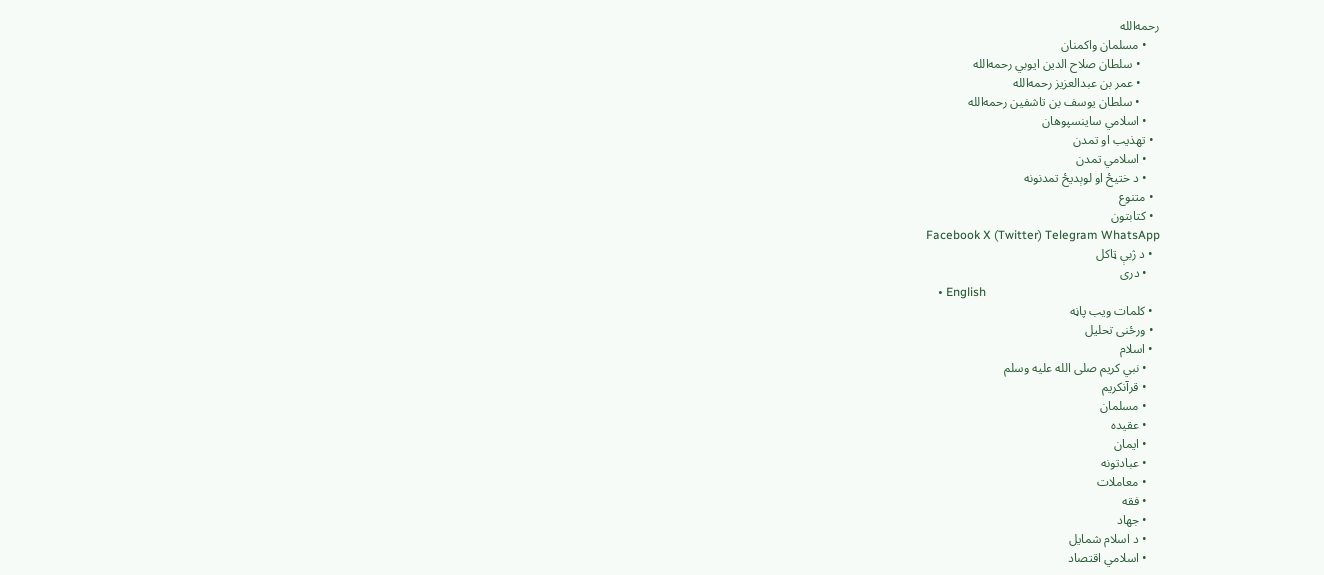رحمه‌الله
    • مسلمان واکمنان
      • سلطان صلاح الدین ایوبي رحمه‌الله
      • عمر بن عبدالعزیز رحمه‌الله
      • سلطان یوسف بن تاشفین رحمه‌الله
    • اسلامي ساینسپوهان
  • تهذیب او تمدن
    • اسلامي تمدن
    • د ختیځ او لوېدیځ تمدنونه
  • متنوع
  • کتابتون
Facebook X (Twitter) Telegram WhatsApp
  • د ژبې ټاکل
    • دری
    • English
  • کلمات ويب پاڼه
  • ورځنی تحلیل
  • اسلام
    • نبي کریم صلى الله عليه وسلم
    • قرآنکریم
    • مسلمان
    • عقیده
    • ایمان
    • عبادتونه
    • معاملات
    • فقه
    • جهاد
    • د اسلام شمایل
    • اسلامي اقتصاد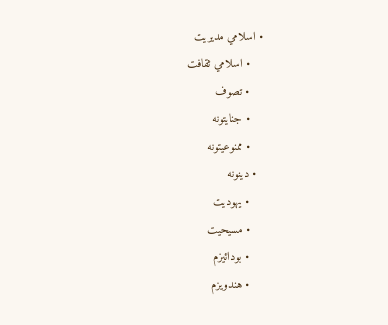• اسلامي مدیریت
    • اسلامي ثقافت
    • تصوف
    • جنایتونه
    • ممنوعیتونه
  • دینونه
    • یهودیت
    • مسیحیت
    • بودائیزم
    • هندویزم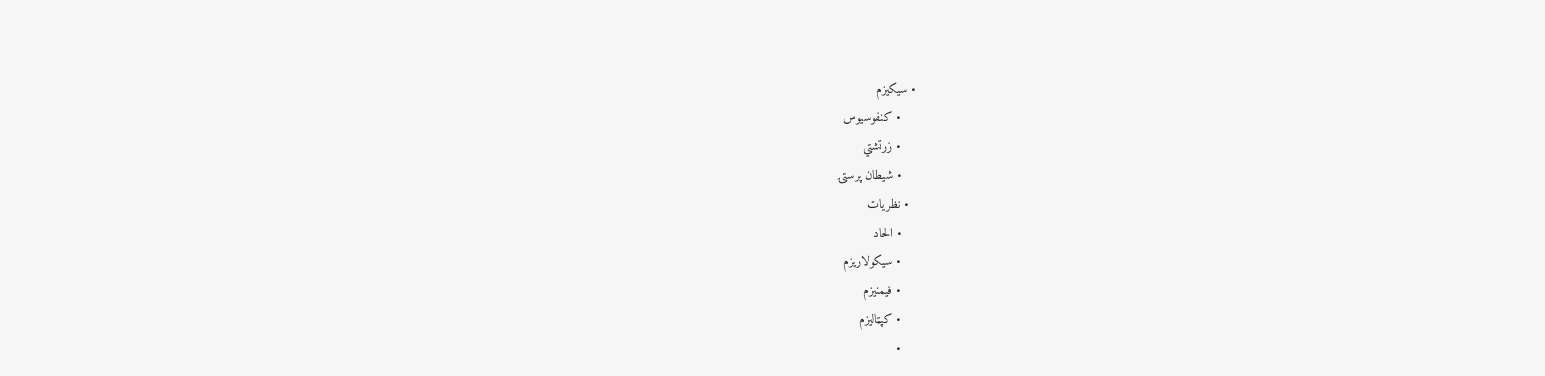• سیکیزم
    • کنفوسیوس
    • زرتشتي
    • شیطان پرستۍ
  • نظریات
    • الحاد
    • سیکولاریزم
    • فیمنیزم
    • کپټالیزم
    •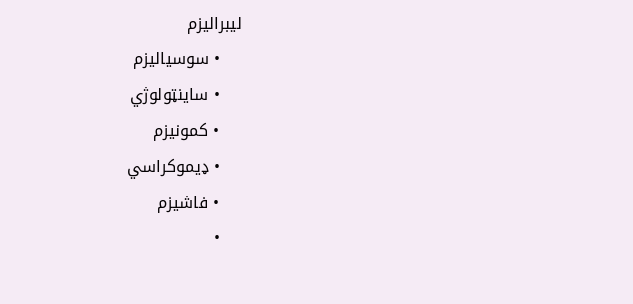لیبرالیزم
    • سوسیالیزم
    • ساینټولوژي
    • کمونیزم
    • ډیموکراسي
    • فاشیزم
    •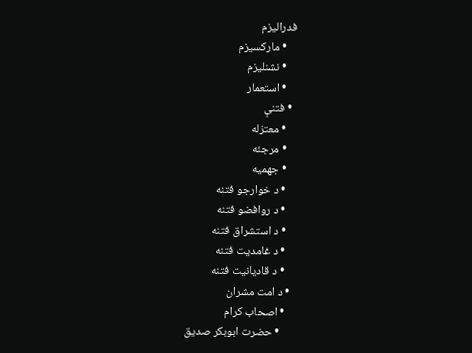فدرالیزم
    • مارکسیزم
    • نشنلیزم
    • استعمار
  • فتنې
    • معتزله
    • مرجئه
    • جهمیه
    • د خوارجو فتنه
    • د روافضو فتنه
    • د استشراق فتنه
    • د غامدیت فتنه
    • د قادیانیت فتنه
  • د امت مشران
    • اصحاب کرام
      • حضرت ابوبکر صدیق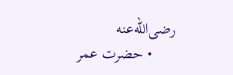رضی‌الله‌عنه
      • حضرت عمر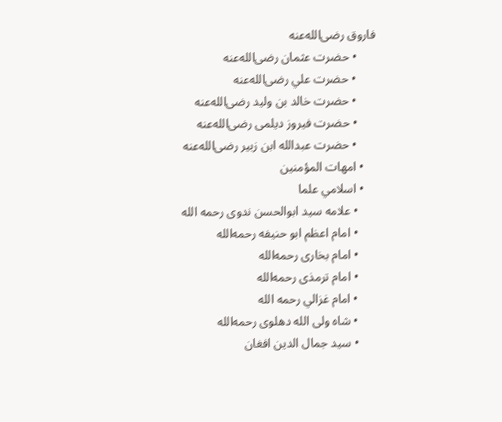فاروق رضی‌الله‌عنه
      • حضرت عثمان رضی‌الله‌عنه
      • حضرت علي رضی‌الله‌عنه
      • حضرت خالد بن ولید رضی‌الله‌عنه
      • حضرت فیروز دیلمی رضی‌الله‌عنه
      • حضرت عبدالله ابن زبیر رضی‌الله‌عنه
    • امهات المؤمنین
    • اسلامي علما
      • علامه سید ابوالحسن ندوی رحمه الله
      • امام اعظم ابو حنیفه رحمه‌الله
      • امام بخاری رحمه‌الله
      • امام ترمذی رحمه‌الله
      • امام غزالي رحمه الله
      • شاه ولی الله دهلوی رحمه‌الله
      • سید جمال الدین افغان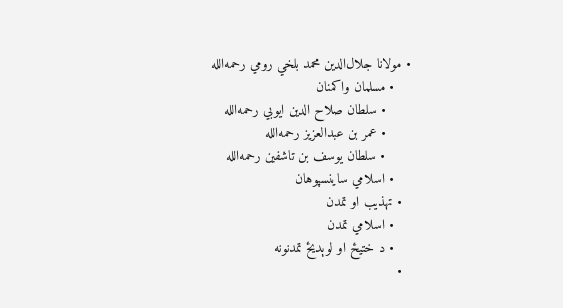• مولانا جلال‌الدین محمد بلخي رومي رحمه‌الله
    • مسلمان واکمنان
      • سلطان صلاح الدین ایوبي رحمه‌الله
      • عمر بن عبدالعزیز رحمه‌الله
      • سلطان یوسف بن تاشفین رحمه‌الله
    • اسلامي ساینسپوهان
  • تهذیب او تمدن
    • اسلامي تمدن
    • د ختیځ او لوېدیځ تمدنونه
  •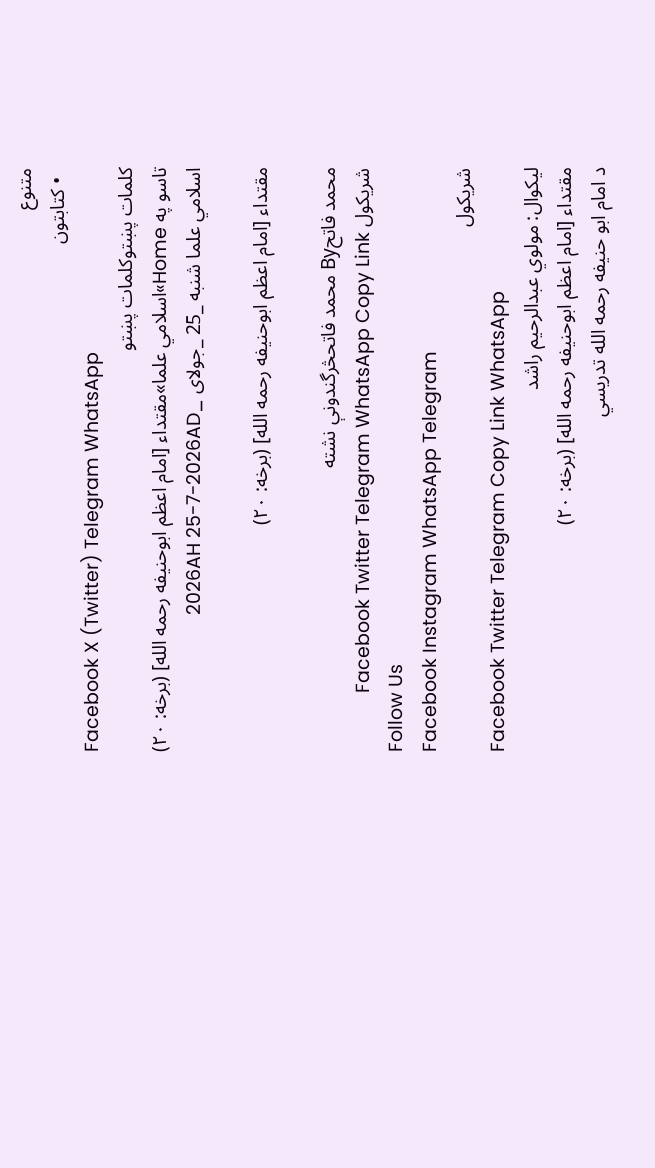متنوع
  • کتابتون
Facebook X (Twitter) Telegram WhatsApp
کلمات پښتوکلمات پښتو
تاسو په Home»اسلامي علما»مقتداء [امام اعظم ابوحنیفه رحمه الله] (برخه: ۲۰)
اسلامي علما شنبه _25 _جولای _2026AH 25-7-2026AD

مقتداء [امام اعظم ابوحنیفه رحمه الله] (برخه: ۲۰)

محمد فاتحBy محمد فاتحڅرگندونې نشته
شریکول Facebook Twitter Telegram WhatsApp Copy Link
Follow Us
Facebook Instagram WhatsApp Telegram
شریکول
Facebook Twitter Telegram Copy Link WhatsApp
لیکوال: مولوي عبدالرحیم راشد
مقتداء [امام اعظم ابوحنیفه رحمه الله] (برخه: ۲۰)
د امام ابو حنیفه رحمه الله تدریسي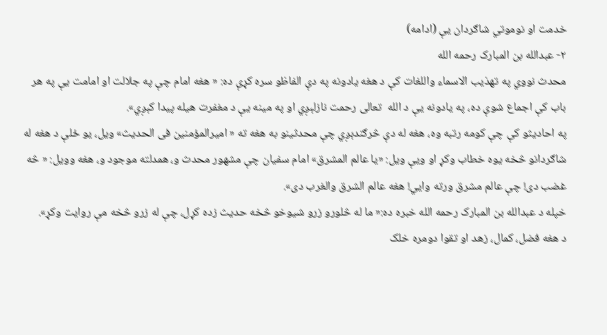خدمت او نوموتي شاګردان یې (ادامه)
۲- عبدالله بن المبارک رحمه الله
محدث نووي په تهذیب الاسماء واللغات کې د هغه یادونه په دې الفاظو سره کړې ده: « هغه امام چې په جلالت او امامت یې په هر باب کې اجماع شوې ده، په یادونه یې د الله  تعالی رحمت نازلېږي او په مینه یې د مغفرت هیله پیدا کېږي».
په احادیثو کې چې کومه رتبه وه، هغه له دې څرګندېږي چې محدثینو به هغه ته « امیرالمؤمنین فی الحدیث» ویل، یو ځلې د هغه له شاګردانو څخه یوه خطاب وکړ او ويې ویل: «یا عالم المشرق» امام سفیان چې مشهور محدث و، همدلته موجود و، هغه وویل: « څه غضب دی! چې عالم مشرق ورته وایي! هغه عالم الشرق والغرب دی».
خپله د عبدالله بن المبارک رحمه الله خبره ده:« ما له څلورو زرو شیوخو څخه حدیث زده کړل، چې له زرو څخه مې روایت وکړ».
د هغه فضل، کمال، زهد او تقوا دومره خلک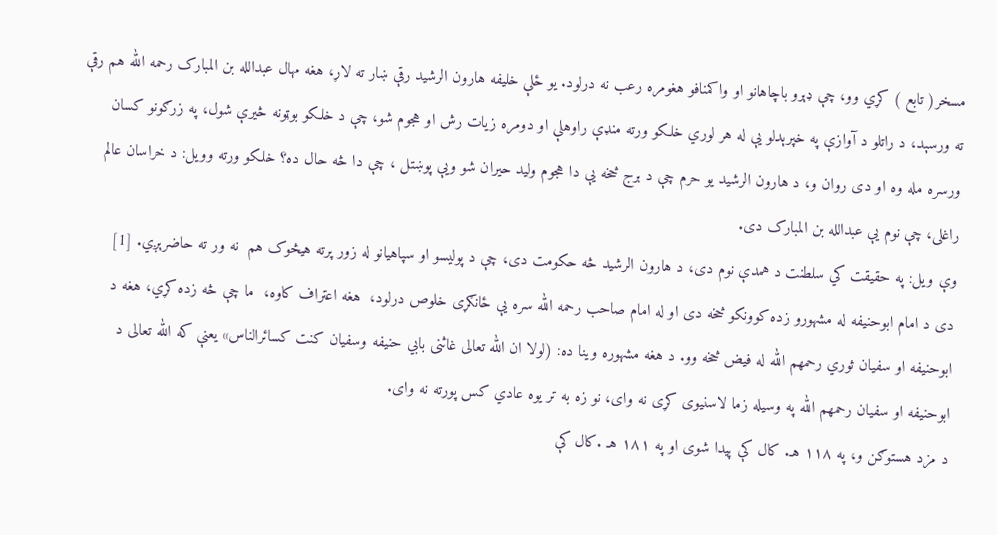مسخر( تابع ) کړي وو، چې ډېرو باچاهانو او واکمنافو هغومره رعب نه درلود. یو ځلې خلیفه هارون الرشید رقې ښار ته لاړ، هغه مهال عبدالله بن المبارک رحمه الله هم رقې ته ورسېد، د راتلو د آوازې په خپرېدلو یې له هر لوري خلکو ورته منډې راوهلې او دومره زیات رش او هجوم شو، چې د خلکو بوټونه څیرې شول، په زرګونو کسان ورسره مله وه او دی روان و، د هارون الرشید یو حرم چې د برج څخه یې دا هجوم ولید حیران شو ويې پوښتل ، چې دا څه حال ده؟ خلکو ورته وویل: د خراسان عالم راغلی، چې نوم یې عبدالله بن المبارک دی.
وې ویل: په حقیقت کي سلطنت د همدې نوم دی، د هارون الرشید څه حکومت دی، چې د پولیسو او سپاهیانو له زور پرته هیڅوک هم  نه ور ته حاضرېږي. [1]
دی د امام ابوحنیفه له مشهورو زده کوونکو څخه دی او له امام صاحب رحمه الله سره یې ځانګړی خلوص درلود،  هغه اعتراف کاوه،  ما چې څه زده کړي، هغه د ابوحنیفه او سفیان ثوري رحمهم الله له فیض څخه وو. د هغه مشهوره وینا ده: (لولا ان الله تعالی غاثنی بابي حنیفه وسفیان کنت کسائرالناس» یعنې که الله تعالی د ابوحنیفه او سفیان رحمهم الله په وسیله زما لاسنیوی کړی نه وای، نو زه به تر یوه عادي کس پورته نه وای.
د مزد هستوګن و، په ۱۱۸ هـ. کال کې پیدا شوی او په ۱۸۱ هـ .کال کې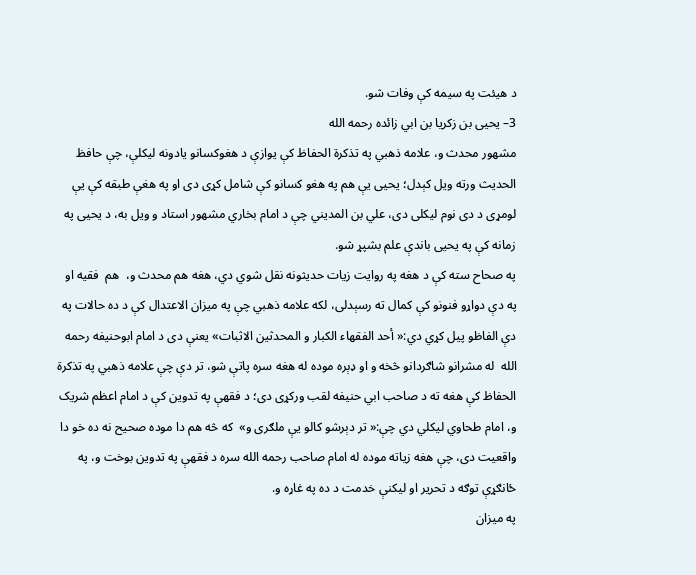د هیئت په سیمه کې وفات شو.
3– یحیی بن زکریا بن ابي زائده رحمه الله
مشهور محدث و، علامه ذهبي په تذکرة الحفاظ کې یوازې د هغوکسانو یادونه لیکلې، چې حافظ الحدیث ورته ویل کېدل؛ یحیی یې هم په هغو کسانو کې شامل کړی دی او په هغې طبقه کې یې لومړی د دی نوم لیکلی دی، علي بن المدیني چې د امام بخاري مشهور استاد و ویل به، د یحیی په زمانه کې په یحیی باندې علم بشپړ شو.
په صحاح سته کې د هغه په روایت زیات حدیثونه نقل شوي دي، هغه هم محدث و،  هم  فقیه او په دې دواړو فنونو کې کمال ته رسېدلی، لکه علامه ذهبي چې په میزان الاعتدال کې د ده حالات په دې الفاظو پیل کړي دي:« أحد الفقهاء الکبار و المحدثین الاثبات» یعنې دی د امام ابوحنیفه رحمه الله  له مشرانو شاګردانو څخه و او ډېره موده له هغه سره پاتې شو، تر دې چې علامه ذهبي په تذکرة الحفاظ کې هغه ته د صاحب ابي حنیفه لقب ورکړی دی؛ د فقهې په تدوین کې د امام اعظم شریک و، امام طحاوي لیکلي دي چې:« تر دېرشو کالو یې ملګری و»  که څه هم دا موده صحیح نه ده خو دا واقعیت دی، چې هغه زیاته موده له امام صاحب رحمه الله سره د فقهې په تدوین بوخت و، په ځانګړې توګه د تحریر او لیکنې خدمت د ده په غاړه و.
په میزان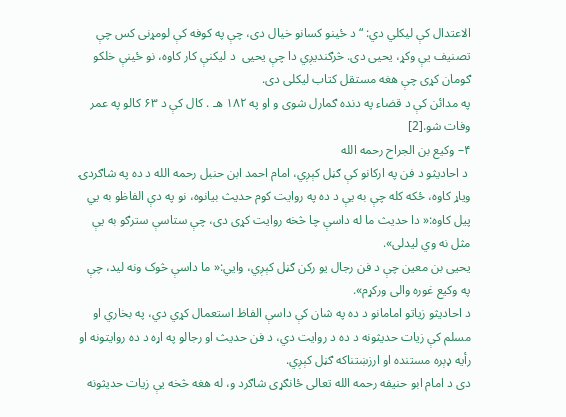الاعتدال کې لیکلي دي: “د ځینو کسانو خیال دی، چې په کوفه کې لومړنی کس چې تصنیف یې وکړ، یحیی دی. څرګندیږي دا چې یحیی  د لیکنې کار کاوه، نو ځینې خلکو ګومان کړی چې هغه مستقل کتاب لیکلی دی.
په مدائن کې د قضاء په دنده ګمارل شوی و او په ۱۸۲ هـ . کال کې د ۶۳ کالو په عمر وفات شو.[2]
۴– وکیع بن الجراح رحمه الله
 د احادیثو د فن په ارکانو کې ګڼل کېږي، امام احمد ابن حنبل رحمه الله د ده په شاګردۍ ویاړ کاوه، ځکه کله چې به یې د ده په روایت کوم حدیث بیانوه، نو په دې الفاظو به یي پیل کاوه:« دا حدیث ما له داسې چا څخه روایت کړی دی، چې ستاسې سترګو به یې مثل نه وي لیدلی».
یحیی بن معین چې د فن رجال یو رکن ګڼل کېږي، وایي:« ما داسې څوک ونه لید، چې په وکیع غوره والی ورکړم».
د احادیثو زیاتو امامانو د ده په شان کې داسې الفاظ استعمال کړي دي، په بخاري او مسلم کې زیات حدیثونه د ده د روایت دي، د فن حدیث او رجالو په اړه د ده روایتونه او رأیه ډېره مستنده او ارزښتناکه ګڼل کېږي.
دی د امام ابو حنیفه رحمه الله تعالی ځانګړی شاګرد و، له هغه څخه یې زیات حدیثونه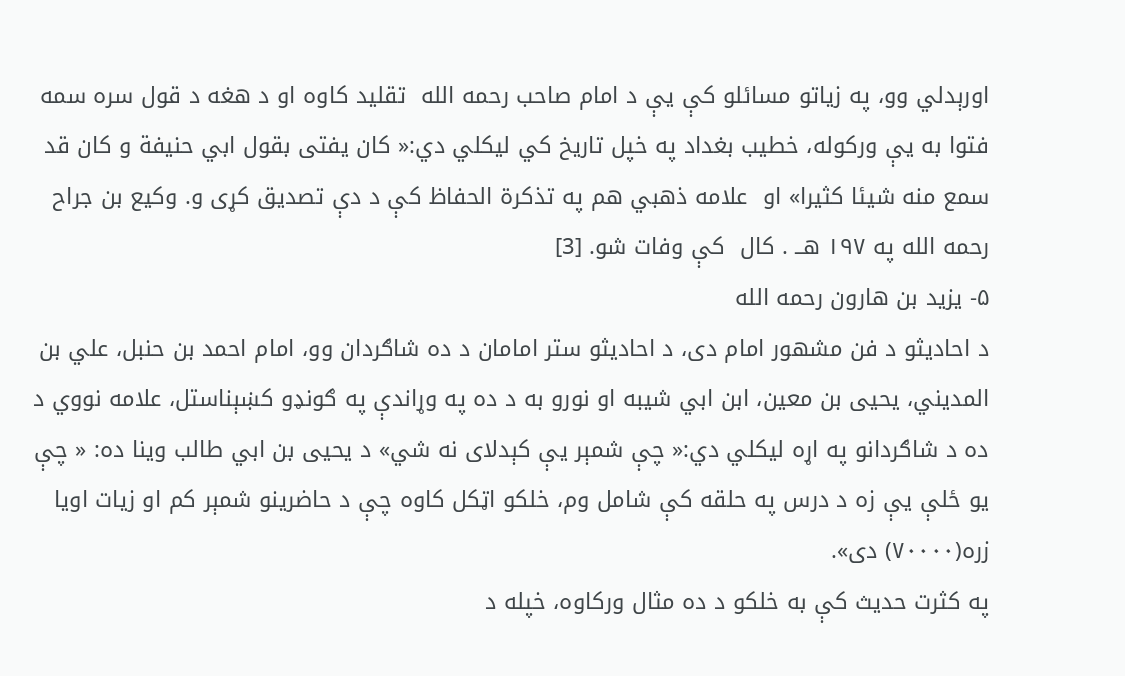اورېدلي وو، په زیاتو مسائلو کې یې د امام صاحب رحمه الله  تقلید کاوه او د هغه د قول سره سمه فتوا به یې ورکوله، خطیب بغداد په خپل تاریخ کي لیکلي دي:« کان یفتی بقول ابي حنیفة و کان قد سمع منه شیئا کثیرا» او  علامه ذهبي هم په تذکرة الحفاظ کې د دې تصدیق کړی و. وکیع بن جراح رحمه الله په ۱۹۷ هــ . کال  کې وفات شو. [3]
۵- یزید بن هارون رحمه الله
د احادیثو د فن مشهور امام دی، د احادیثو ستر امامان د ده شاګردان وو، امام احمد بن حنبل، علي بن المدیني، یحیی بن معین، ابن ابي شیبه او نورو به د ده په وړاندې په ګونډو کښېناستل، علامه نووي د ده د شاګردانو په اړه لیکلي دي:« چې شمېر یې کېدلای نه شي» د یحیی بن ابي طالب وینا ده: « چې یو ځلې یې زه د درس په حلقه کې شامل وم، خلکو اټکل کاوه چې د حاضرینو شمېر کم او زیات اویا زره(۷۰۰۰۰) دی».
په کثرت حدیث کې به خلکو د ده مثال ورکاوه، خپله د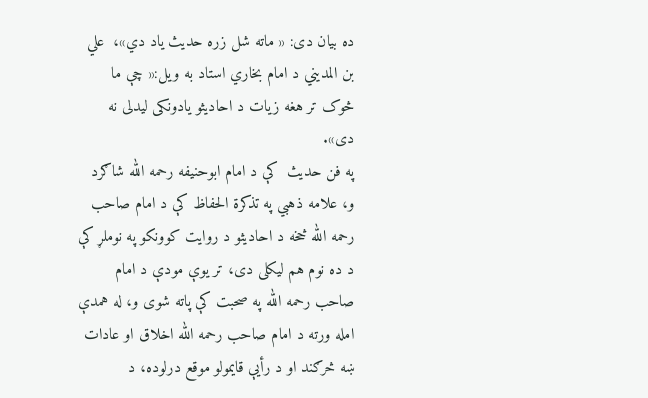ده بیان دی: « ماته شل زره حدیث یاد دي»،  علي بن المدیني د امام بخاري استاد به ویل:« چې ما څوک تر هغه زیات د احادیثو یادونکی لیدلی نه دی».
په فن حدیث  کې د امام ابوحنیفه رحمه الله شاګرد و، علامه ذهبي په تذکرة الحفاظ کې د امام صاحب رحمه الله څخه د احادیثو د روایت کوونکو په نوملړ کې د ده نوم هم لیکلی دی، تر یوې مودې د امام صاحب رحمه الله په صحبت کې پاته شوی و، له همدې امله ورته د امام صاحب رحمه الله اخلاق او عادات ښه څرګند او د رأیې قايمولو موقع درلوده، د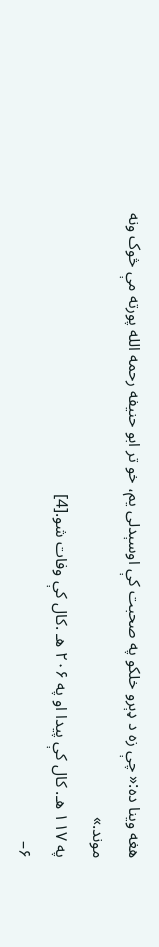هغه وینا ده:« چې زه د ډېرو خلکو په صحبت کې اوسېدلی یم، خو تر ابو حنیفه رحمه الله پورته مې څوک ونه موند.»
په ۱۱۷ هـ. کال کې پیدا او په ۲۰۶ هـ .کال کې وفات شو.[4]
۶–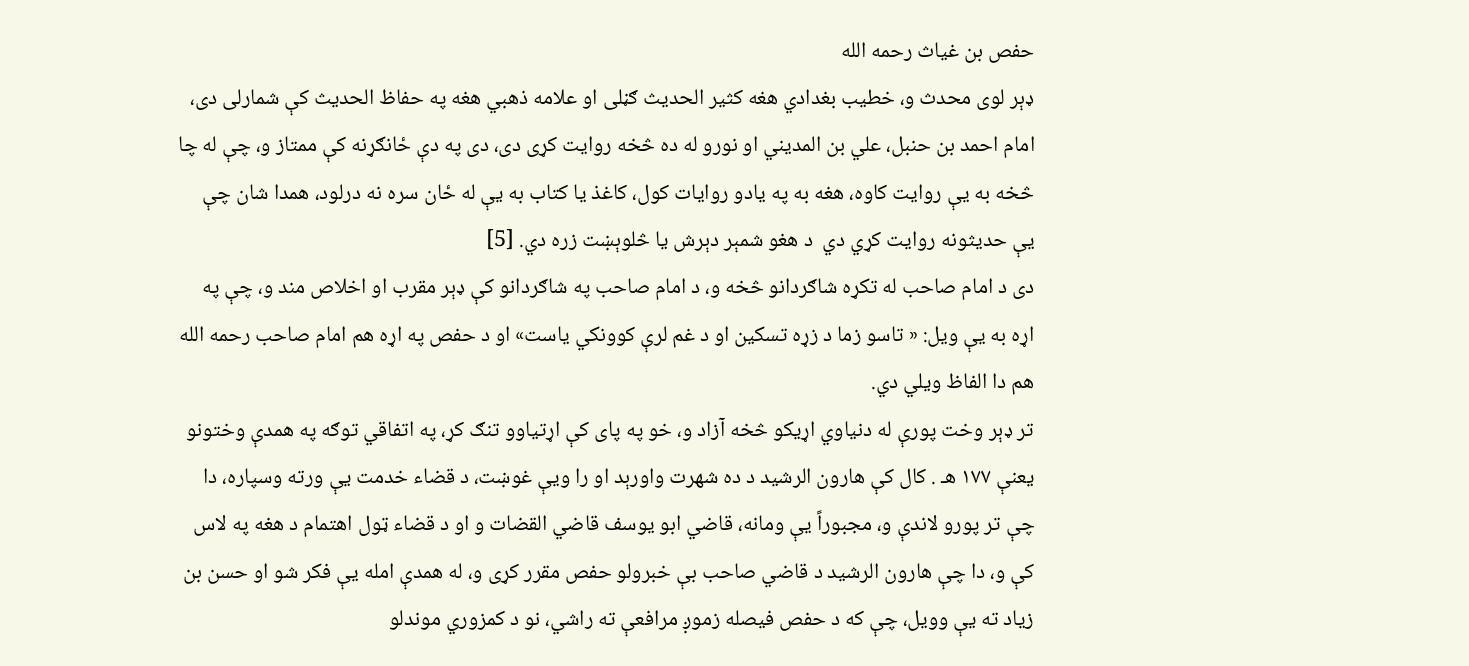حفص بن غیاث رحمه الله
ډېر لوی محدث و، خطیب بغدادي هغه کثیر الحدیث ګڼلی او علامه ذهبي هغه په حفاظ الحدیث کې شمارلی دی، امام احمد بن حنبل، علي بن المدیني او نورو له ده څخه روایت کړی دی، دی په دې ځانګړنه کې ممتاز و، چې له چا څخه به یې روایت کاوه، هغه به په یادو روایات کول، کاغذ یا کتاب به یې له ځان سره نه درلود، همدا شان چې یې حدیثونه روایت کړي دي  د هغو شمېر دېرش یا څلوېښت زره دي. [5]
دی د امام صاحب له تکړه شاګردانو څخه و، د امام صاحب په شاګردانو کې ډېر مقرب او اخلاص مند و، چې په اړه به یې ویل: « تاسو زما د زړه تسکین او د غم لرې کوونکي یاست» او د حفص په اړه هم امام صاحب رحمه الله هم دا الفاظ ویلي دي.
تر ډېر وخت پورې له دنیاوي اړیکو څخه آزاد و، خو په پای کې اړتیاوو تنګ کړ، په اتفاقي توګه په همدې وختونو یعنې ۱۷۷ هـ . کال کې هارون الرشید د ده شهرت واورېد او را ویې غوښت، د قضاء خدمت یې ورته وسپاره، دا چې تر پورو لاندې و، مجبوراً یې ومانه، قاضي ابو یوسف قاضي القضات و او د قضاء ټول اهتمام د هغه په لاس کې و، دا چې هارون الرشید د قاضي صاحب بې خبرولو حفص مقرر کړی و، له همدې امله یې فکر شو او حسن بن زیاد ته یې وویل، چې که د حفص فیصله زموږ مرافعې ته راشي، نو د کمزوري موندلو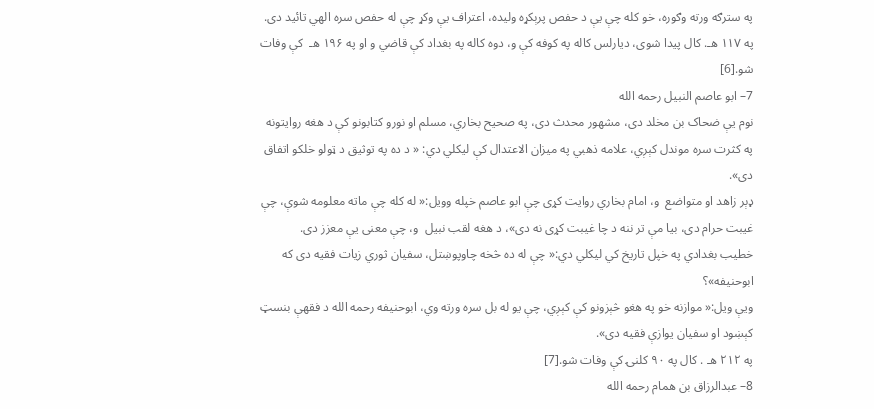په سترګه ورته وګوره، خو کله چې یې د حفص پرېکړه ولیده، اعتراف یې وکړ چې له حفص سره الهي تائید دی.
په ۱۱۷ هـ. کال پیدا شوی، دیارلس کاله په کوفه کې و، دوه کاله په بغداد کې قاضي و او په ۱۹۶ هـ  کې وفات شو.[6]
7– ابو عاصم النبیل رحمه الله
نوم یې ضحاک بن مخلد دی، مشهور محدث دی، په صحیح بخاري، مسلم او نورو کتابونو کې د هغه روایتونه په کثرت سره موندل کېږي، علامه ذهبي په میزان الاعتدال کې لیکلي دي: « د ده په توثیق د ټولو خلکو اتفاق دی».
ډېر زاهد او متواضع  و، امام بخاري روایت کړی چې ابو عاصم خپله وویل:« له کله چې ماته معلومه شوې، چې غیبت حرام دی، بیا مې تر ننه د چا غیبت کړی نه دی»، د هغه لقب نبیل  و، چې معنی یې معزز دی.
خطیب بغدادي په خپل تاریخ کي لیکلي دي:« چې له ده څخه چاوپوښتل، سفیان ثوري زیات فقیه دی که ابوحنیفه»؟
ویې ویل:« موازنه خو په هغو څېزونو کې کېږي، چې یو له بل سره ورته وي، ابوحنیفه رحمه الله د فقهې بنسټ کېښود او سفیان یوازې فقیه دی».
په ۲۱۲ هـ . کال په ۹۰ کلنۍ کې وفات شو.[7]
8– عبدالرزاق بن همام رحمه الله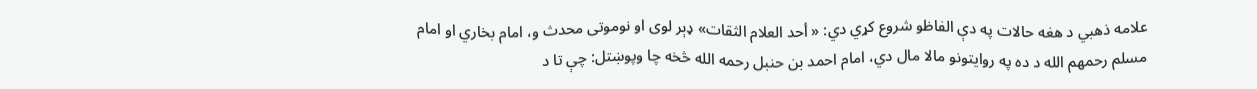علامه ذهبي د هغه حالات په دې الفاظو شروع کړي دي: « أحد العلام الثقات» ډېر لوی او نوموتی محدث و، امام بخاري او امام مسلم رحمهم الله د ده په روایتونو مالا مال دي، امام احمد بن حنبل رحمه الله څخه چا وپوښتل: چې تا د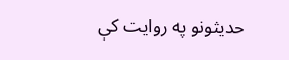حدیثونو په روایت کې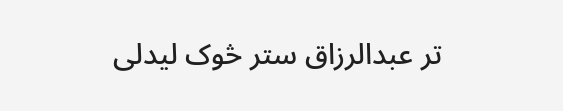تر عبدالرزاق ستر څوک لیدلی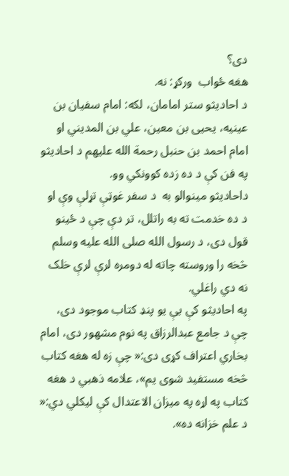دی؟
هغه ځواب  ورکړ: نه.
د احادیثو ستر امامان، لکه: امام سفیان بن عینیه، یحیی بن معین، علي بن المدیني او امام احمد بن حنبل رحمة الله علیهم د احادیثو په فن کې د ده زده کوونکي وو.
داحادیثو مینوالو به  د سفر غوټې تړلې وې او د ده خدمت ته به راتلل، تر دې چې د ځینو قول دی، د رسول الله صلی الله علیه وسلم څخه را وروسته چاته له دومره لرې لرې خلک نه دي راغلي.
په احادیثو کې یې یو پنډ کتاب موجود دی، چې د جامع عبدالرزاق په نوم مشهور دی، امام بخاري اعتراف کړی دی:« چې زه له هغه کتاب څخه مستفید شوی یم»، علامه ذهبي د هغه کتاب په اړه په میزان الاعتدال کې لیکلي دي:« د علم خزانه ده».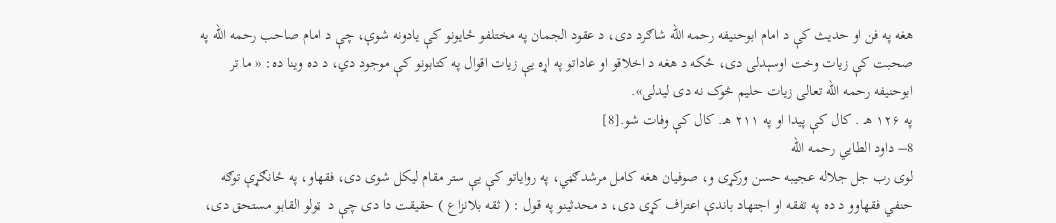هغه په فن او حدیث کې د امام ابوحنیفه رحمه الله شاګرد دی، د عقود الجمان په مختلفو ځایونو کې یادونه شوې، چې د امام صاحب رحمه الله په صحبت کې زیات وخت اوسېدلی دی، ځکه د هغه د اخلاقو او عاداتو په اړه یې زیات اقوال په کتابونو کې موجود دي، د ده وینا ده: « ما تر ابوحنیفه رحمه الله تعالی زیات حلیم څوک نه دی لیدلی».
په ۱۲۶ هـ . کال کې پیدا او په ۲۱۱ هـ. کال کې وفات شو.[8]
8– داود الطایي رحمه الله
لوی رب جل جلاله عجیبه حسن ورکړی و، صوفیان هغه کامل مرشدګڼي، په روایاتو کې یې ستر مقام لیکل شوی دی، فقهاو، په ځانګړې توګه حنفي فقهاوو د ده په تفقه او اجتهاد باندې اعتراف کړی دی، د محدثینو په قول : ( ثقه بلانزاع ) حقیقت دا دی چې د  ټولو القابو مستحق دی،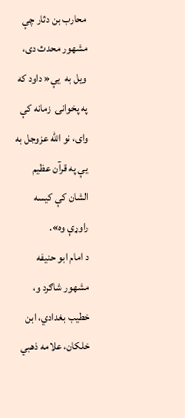محارب بن دثار چې مشهور محدث دی، ویل به  یې« داود که په پخوانۍ  زمانه کې وای، نو الله عزوجل به یې په قرآن عظیم الشان کې کیسه راوړې وه».
د امام ابو حنیفه مشهور شاګرد و، خطیب بغدادي، ابن خلکان، علامه ذهبي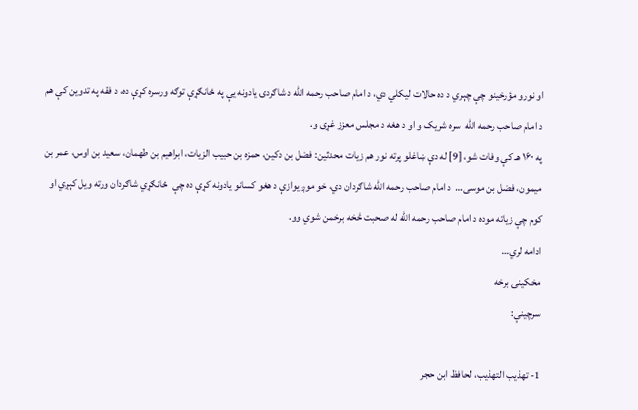او نورو مؤرخینو چې چېري د ده حالات لیکلي دي، د امام صاحب رحمه الله د شاګردۍ یادونه یې په ځانګړې توګه ورسره کړې ده، د فقه په تدوین کې هم د امام صاحب رحمه الله  سره شریک و او د هغه د مجلس معزز غړی و.
په ۱۶۰ هـ کې وفات شو، [9] له دې ښاغلو پرته نور هم زیات محدثین: فضل بن دکین، حمزه بن حبیب الزیات، ابراهیم بن طهمان، سعید بن اوس، عمر بن میمون، فضل بن موسی…  د امام صاحب رحمه الله شاګردان دي، خو موږ یوازې د هغو کسانو یادونه کړې ده چې  ځانګړي شاګردان ورته ویل کېږي او کوم چې زیاته موده د امام صاحب رحمه الله له صحبت څخه برخمن شوي وو.
ادامه لري…
مخکینۍ برخه
سرچینې:

1- تهذیب التهذیب، لحافظ ابن حجر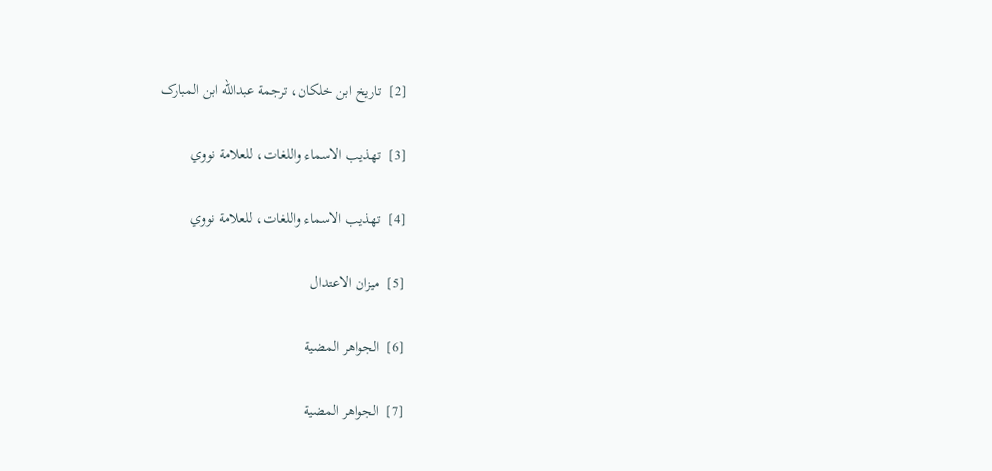[2]  تاریخ ابن خلکان، ترجمة عبدالله ابن المبارک

[3]  تهذیب الاسماء واللغات، للعلامة نووي

[4]  تهذیب الاسماء واللغات، للعلامة نووي

[5]  میزان الاعتدال

[6]  الجواهر المضیة

[7]  الجواهر المضیة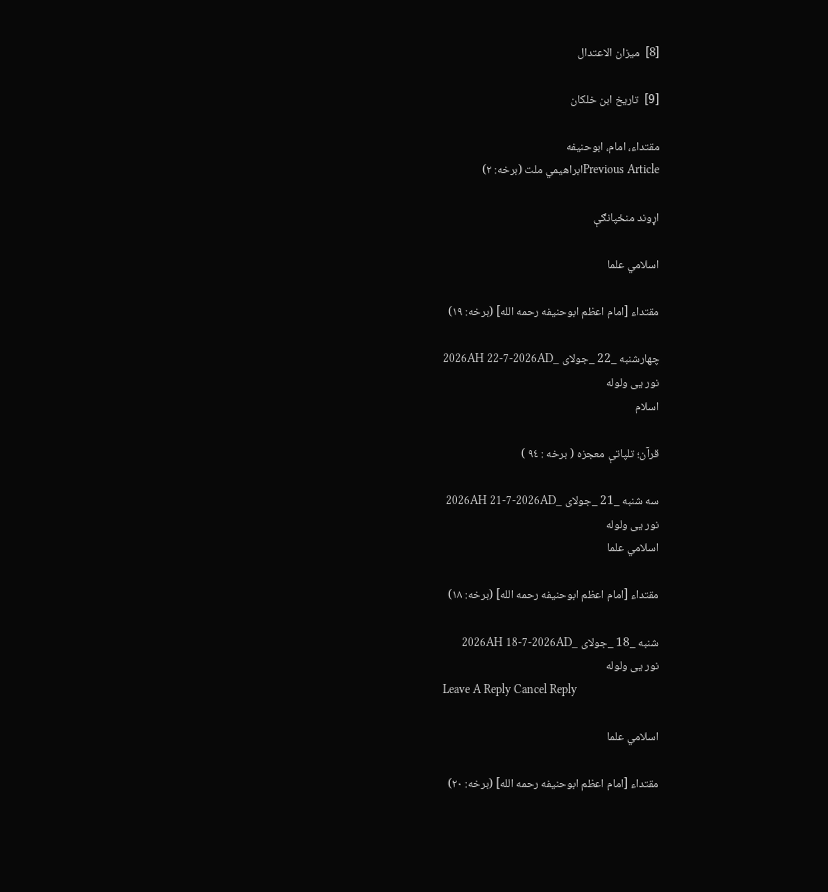[8]  میزان الاعتدال

[9]  تاریخ ابن خلکان

مقتداء، امام، ابوحنیفه
Previous Articleابراهيمي ملت (برخه: ۲)

اړوند منځپانګې

اسلامي علما

مقتداء [امام اعظم ابوحنیفه رحمه الله] (برخه: ۱۹)

چهارشنبه _22 _جولای _2026AH 22-7-2026AD
نور یی ولوله
اسلام

قرآن؛ تلپاتې معجزه ( برخه : ٩٤ )

سه شنبه _21 _جولای _2026AH 21-7-2026AD
نور یی ولوله
اسلامي علما

مقتداء [امام اعظم ابوحنیفه رحمه الله] (برخه: ۱۸)

شنبه _18 _جولای _2026AH 18-7-2026AD
نور یی ولوله
Leave A Reply Cancel Reply

اسلامي علما

مقتداء [امام اعظم ابوحنیفه رحمه الله] (برخه: ۲۰)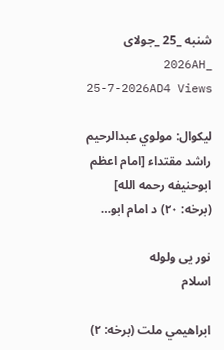شنبه _25 _جولای _2026AH 25-7-2026AD4 Views

لیکوال: مولوي عبدالرحیم راشد مقتداء [امام اعظم ابوحنیفه رحمه الله] (برخه: ۲۰) د امام ابو…

نور یی ولوله
اسلام

ابراهيمي ملت (برخه: ۲)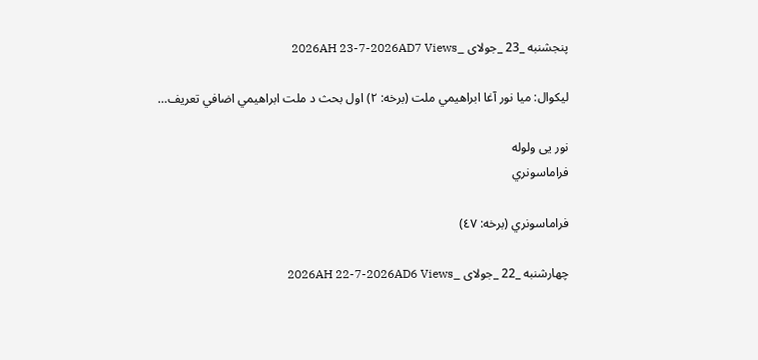پنجشنبه _23 _جولای _2026AH 23-7-2026AD7 Views

ليکوال: میا نور آغا ابراهيمي ملت (برخه: ۲) اول بحث د ملت ابراهیمي اضافي تعریف…

نور یی ولوله
فراماسونري

فراماسونري (برخه: ٤٧)

چهارشنبه _22 _جولای _2026AH 22-7-2026AD6 Views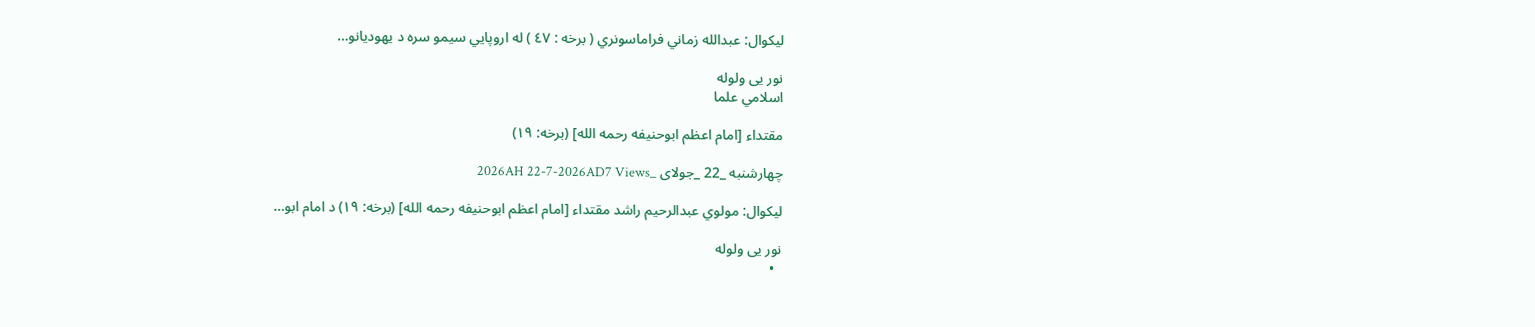لیکوال: عبدالله زماني فراماسونري ( برخه : ٤٧ ) له اروپايي سیمو سره د یهودیانو…

نور یی ولوله
اسلامي علما

مقتداء [امام اعظم ابوحنیفه رحمه الله] (برخه: ۱۹)

چهارشنبه _22 _جولای _2026AH 22-7-2026AD7 Views

لیکوال: مولوي عبدالرحیم راشد مقتداء [امام اعظم ابوحنیفه رحمه الله] (برخه: ۱۹) د امام ابو…

نور یی ولوله
  •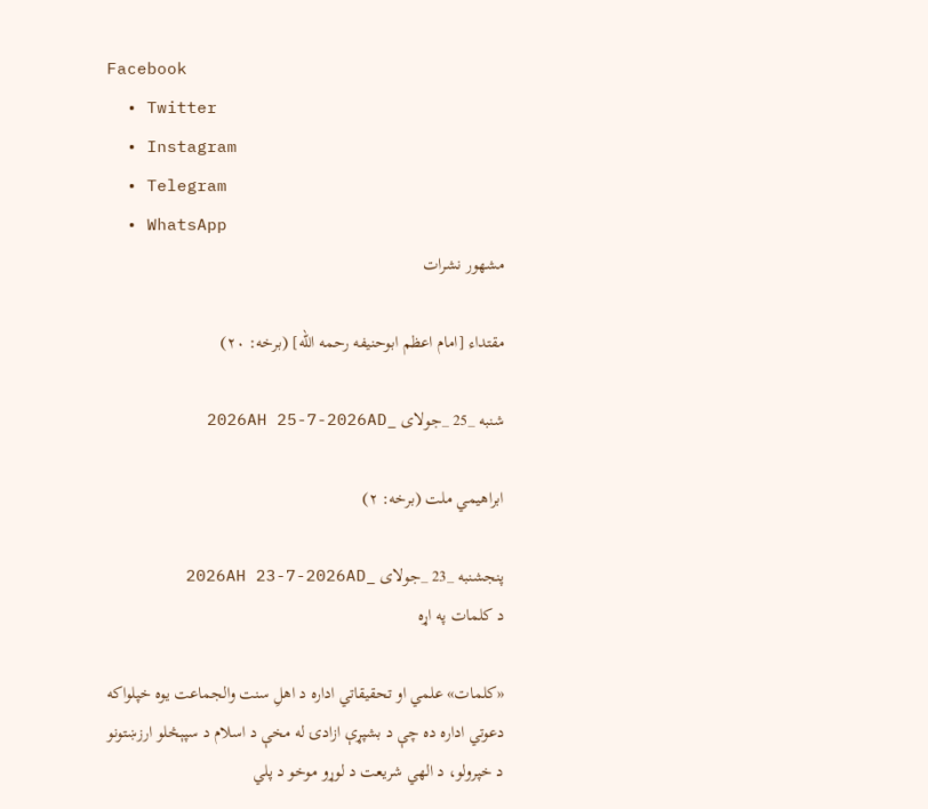Facebook
  • Twitter
  • Instagram
  • Telegram
  • WhatsApp
مشهور نشرات

مقتداء [امام اعظم ابوحنیفه رحمه الله] (برخه: ۲۰)

شنبه _25 _جولای _2026AH 25-7-2026AD

ابراهيمي ملت (برخه: ۲)

پنجشنبه _23 _جولای _2026AH 23-7-2026AD
د کلمات په اړه

«کلمات» علمي او تحقیقاتي اداره د اهلِ سنت والجماعت یوه خپلواکه دعوتي اداره ده چې د بشپړې ازادۍ له مخې د اسلام د سپېڅلو ارزښتونو د خپرولو، د الهي شریعت د لوړو موخو د پلي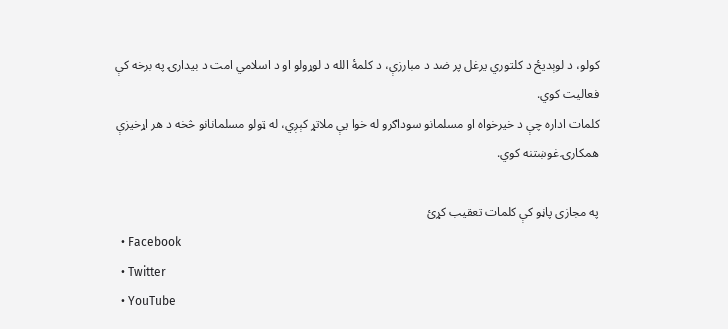کولو، د لوېدیځ د کلتوري یرغل پر ضد د مبارزې، د کلمۀ الله د لوړولو او د اسلامي امت د بیدارۍ په برخه کې فعالیت کوي.
کلمات اداره چې د خیرخواه او مسلمانو سوداګرو له خوا یې ملاتړ کېږي، له ټولو مسلمانانو څخه د هر اړخیزې همکارۍ غوښتنه کوي.

په مجازی پاڼو کې کلمات تعقیب کړئ
  • Facebook
  • Twitter
  • YouTube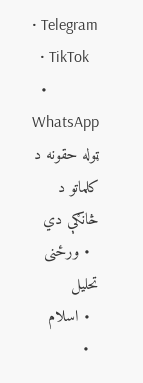• Telegram
  • TikTok
  • WhatsApp
ټوله حقونه د کلماتو د څانګې دي
  • ورځنی تحلیل
  • اسلام
  •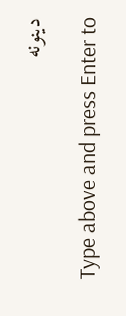دینونه

Type above and press Enter to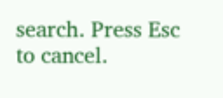search. Press Esc to cancel.